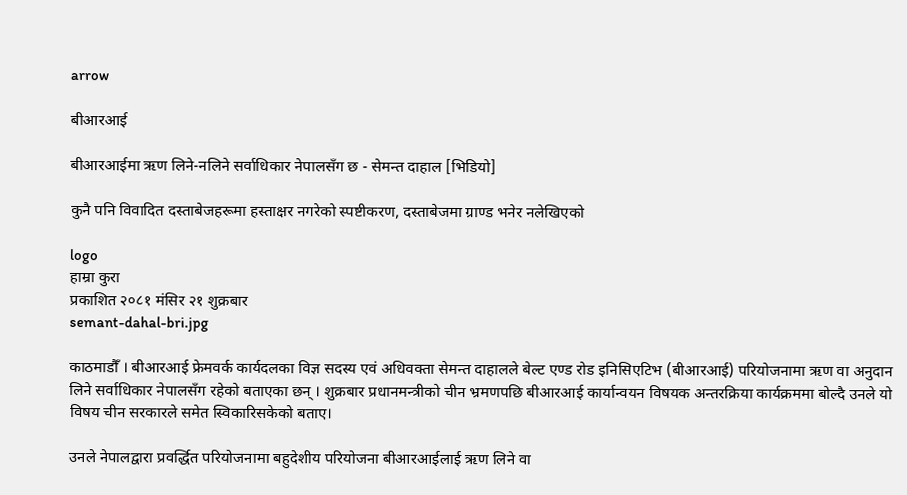arrow

बीआरआई

बीआरआईमा ऋण लिने-नलिने सर्वाधिकार नेपालसँग छ - सेमन्त दाहाल [भिडियो]

कुनै पनि विवादित दस्ताबेजहरूमा हस्ताक्षर नगरेको स्पष्टीकरण, दस्ताबेजमा ग्राण्ड भनेर नलेखिएको

logo
हाम्रा कुरा
प्रकाशित २०८१ मंसिर २१ शुक्रबार
semant-dahal-bri.jpg

काठमाडौँ । बीआरआई फ्रेमवर्क कार्यदलका विज्ञ सदस्य एवं अधिवक्ता सेमन्त दाहालले बेल्ट एण्ड रोड इनिसिएटिभ (बीआरआई) परियोजनामा ऋण वा अनुदान लिने सर्वाधिकार नेपालसँग रहेको बताएका छन् । शुक्रबार प्रधानमन्त्रीको चीन भ्रमणपछि बीआरआई कार्यान्वयन विषयक अन्तरक्रिया कार्यक्रममा बोल्दै उनले यो विषय चीन सरकारले समेत स्विकारिसकेको बताए।

उनले नेपालद्वारा प्रवर्द्धित परियोजनामा बहुदेशीय परियोजना बीआरआईलाई ऋण लिने वा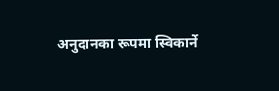अनुदानका रूपमा स्विकार्ने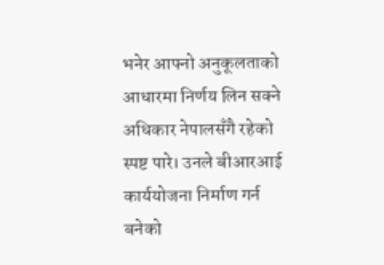भनेर आफ्नो अनुकूलताको आधारमा निर्णय लिन सक्ने अधिकार नेपालसँगै रहेको स्पष्ट पारे। उनले बीआरआई कार्ययोजना निर्माण गर्न बनेको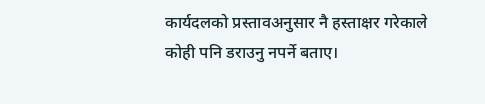कार्यदलको प्रस्तावअनुसार नै हस्ताक्षर गरेकाले कोही पनि डराउनु नपर्ने बताए।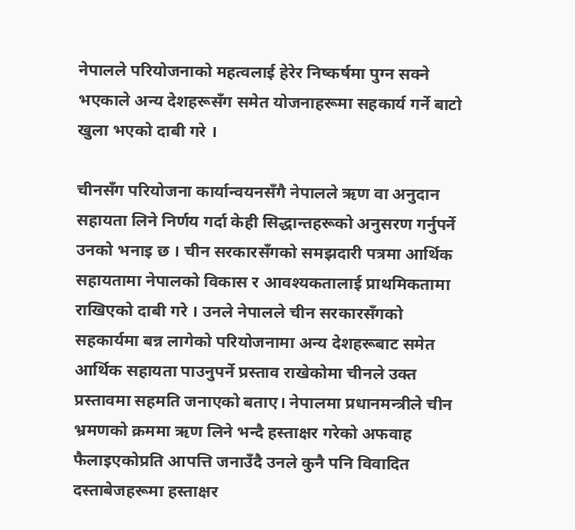नेपालले परियोजनाको महत्वलाई हेरेर निष्कर्षमा पुग्न सक्ने  भएकाले अन्य देशहरूसँग समेत योजनाहरूमा सहकार्य गर्ने बाटो खुला भएको दाबी गरे ।

चीनसँग परियोजना कार्यान्वयनसँगै नेपालले ऋण वा अनुदान सहायता लिने निर्णय गर्दा केही सिद्धान्तहरूको अनुसरण गर्नुपर्ने उनको भनाइ छ । चीन सरकारसँगको समझदारी पत्रमा आर्थिक सहायतामा नेपालको विकास र आवश्यकतालाई प्राथमिकतामा राखिएको दाबी गरे । उनले नेपालले चीन सरकारसँगको सहकार्यमा बन्न लागेको परियोजनामा अन्य देशहरूबाट समेत आर्थिक सहायता पाउनुपर्ने प्रस्ताव राखेकोमा चीनले उक्त प्रस्तावमा सहमति जनाएको बताए। नेपालमा प्रधानमन्त्रीले चीन भ्रमणको क्रममा ऋण लिने भन्दै हस्ताक्षर गरेको अफवाह फैलाइएकोप्रति आपत्ति जनाउँदै उनले कुनै पनि विवादित दस्ताबेजहरूमा हस्ताक्षर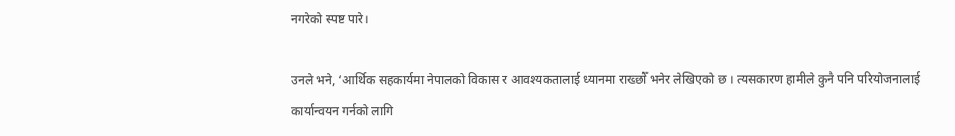नगरेको स्पष्ट पारे।

उनले भने, ‘आर्थिक सहकार्यमा नेपालको विकास र आवश्यकतालाई ध्यानमा राख्छौँ भनेर लेखिएको छ । त्यसकारण हामीले कुनै पनि परियोजनालाई कार्यान्वयन गर्नको लागि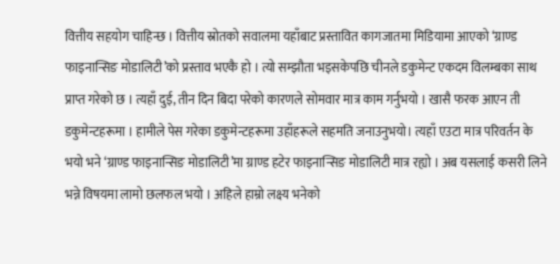वित्तीय सहयोग चाहिन्छ । वित्तीय स्रोतको सवालमा यहाँबाट प्रस्तावित कागजातमा मिडियामा आएको ‘ग्राण्ड फाइनान्सिङ मोडालिटी’को प्रस्ताव भएकै हो । त्यो सम्झौता भइसकेपछि चीनले डकुमेन्ट एकदम विलम्बका साथ प्राप्त गरेको छ । त्यहाँ दुई, तीन दिन बिदा परेको कारणले सोमवार मात्र काम गर्नुभयो । खासै फरक आएन ती डकुमेन्टहरूमा । हामीले पेस गरेका डकुमेन्टहरूमा उहाँहरूले सहमति जनाउनुभयो। त्यहाँ एउटा मात्र परिवर्तन के भयो भने ‘ग्राण्ड फाइनान्सिङ मोडालिटी’मा ग्राण्ड हटेर फाइनान्सिङ मोडालिटी मात्र रह्यो । अब यसलाई कसरी लिने भन्ने विषयमा लामो छलफल भयो । अहिले हाम्रो लक्ष्य भनेको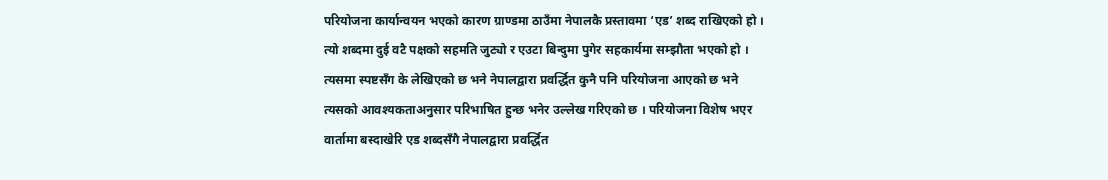परियोजना कार्यान्वयन भएको कारण ग्राण्डमा ठाउँमा नेपालकै प्रस्तावमा ‘एड’ शब्द राखिएको हो । त्यो शब्दमा दुई वटै पक्षको सहमति जुट्यो र एउटा बिन्दुमा पुगेर सहकार्यमा सम्झौता भएको हो । त्यसमा स्पष्टसँग के लेखिएको छ भने नेपालद्वारा प्रवर्द्धित कुनै पनि परियोजना आएको छ भने त्यसको आवश्यकताअनुसार परिभाषित हुन्छ भनेर उल्लेख गरिएको छ । परियोजना विशेष भएर वार्तामा बस्दाखेरि एड शब्दसँगै नेपालद्वारा प्रवर्द्धित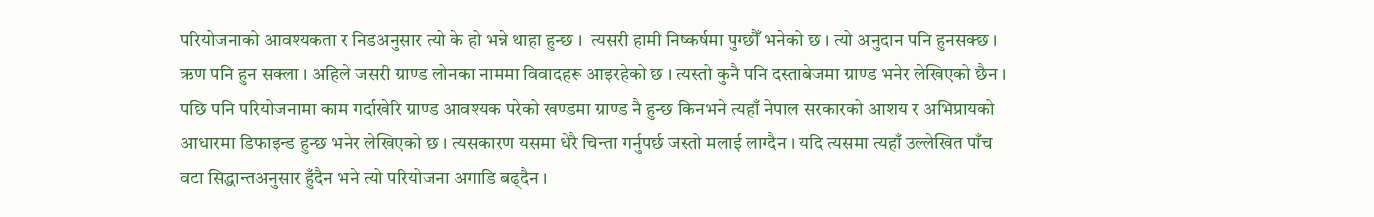परियोजनाको आवश्यकता र निडअनुसार त्यो के हो भन्ने थाहा हुन्छ ।  त्यसरी हामी निष्कर्षमा पुग्छौँ भनेको छ । त्यो अनुदान पनि हुनसक्छ । ऋण पनि हुन सक्ला । अहिले जसरी ग्राण्ड लोनका नाममा विवादहरू आइरहेको छ । त्यस्तो कुनै पनि दस्ताबेजमा ग्राण्ड भनेर लेखिएको छैन । पछि पनि परियोजनामा काम गर्दाखेरि ग्राण्ड आवश्यक परेको खण्डमा ग्राण्ड नै हुन्छ किनभने त्यहाँ नेपाल सरकारको आशय र अभिप्रायको आधारमा डिफाइन्ड हुन्छ भनेर लेखिएको छ । त्यसकारण यसमा धेरै चिन्ता गर्नुपर्छ जस्तो मलाई लाग्दैन । यदि त्यसमा त्यहाँ उल्लेखित पाँच वटा सिद्धान्तअनुसार हुँदैन भने त्यो परियोजना अगाडि बढ्दैन ।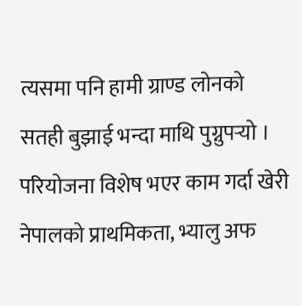त्यसमा पनि हामी ग्राण्ड लोनको सतही बुझाई भन्दा माथि पुग्नुपर्‍यो । परियोजना विशेष भएर काम गर्दा खेरी नेपालको प्राथमिकता, भ्यालु अफ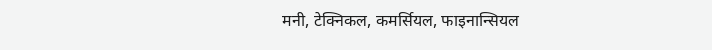मनी, टेक्निकल, कमर्सियल, फाइनान्सियल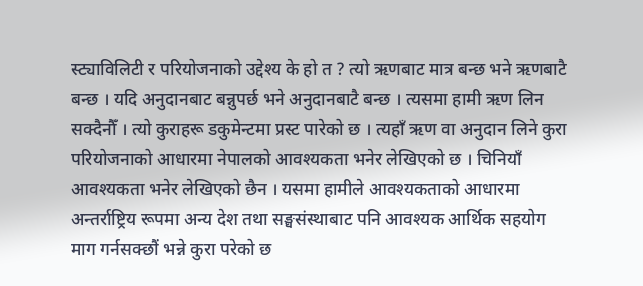स्ट्याविलिटी र परियोजनाको उद्देश्य के हो त ? त्यो ऋणबाट मात्र बन्छ भने ऋणबाटै बन्छ । यदि अनुदानबाट बन्नुपर्छ भने अनुदानबाटै बन्छ । त्यसमा हामी ऋण लिन सक्दैनौँ । त्यो कुराहरू डकुमेन्टमा प्रस्ट पारेको छ । त्यहाँ ऋण वा अनुदान लिने कुरा परियोजनाको आधारमा नेपालको आवश्यकता भनेर लेखिएको छ । चिनियाँ आवश्यकता भनेर लेखिएको छैन । यसमा हामीले आवश्यकताको आधारमा अन्तर्राष्ट्रिय रूपमा अन्य देश तथा सङ्घसंस्थाबाट पनि आवश्यक आर्थिक सहयोग माग गर्नसक्छौं भन्ने कुरा परेको छ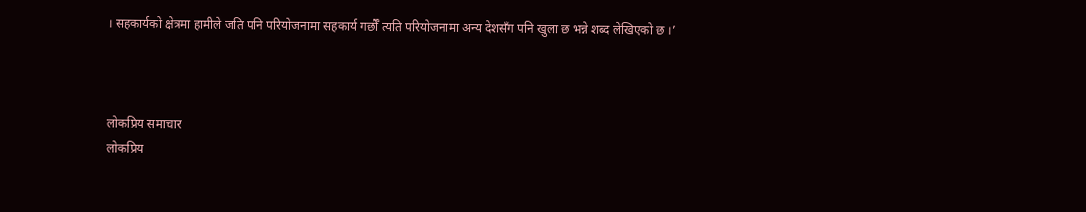। सहकार्यको क्षेत्रमा हामीले जति पनि परियोजनामा सहकार्य गर्छौँ त्यति परियोजनामा अन्य देशसँग पनि खुला छ भन्ने शब्द लेखिएको छ ।’



लोकप्रिय समाचार
लोकप्रिय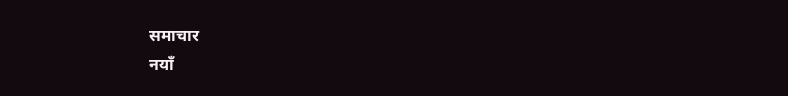समाचार
नयाँ